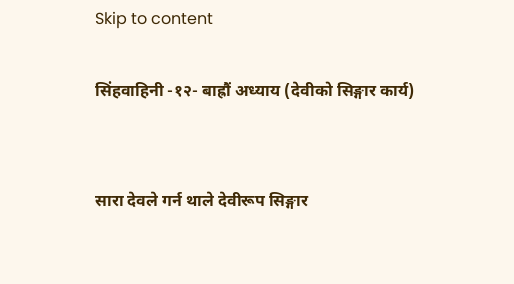Skip to content

सिंहवाहिनी -१२- बाह्रौं अध्याय (देवीको सिङ्गार कार्य)


सारा देवले गर्न थाले देवीरूप सिङ्गार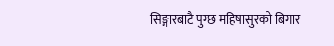सिङ्गारबाटै पुग्छ महिषासुरको बिगार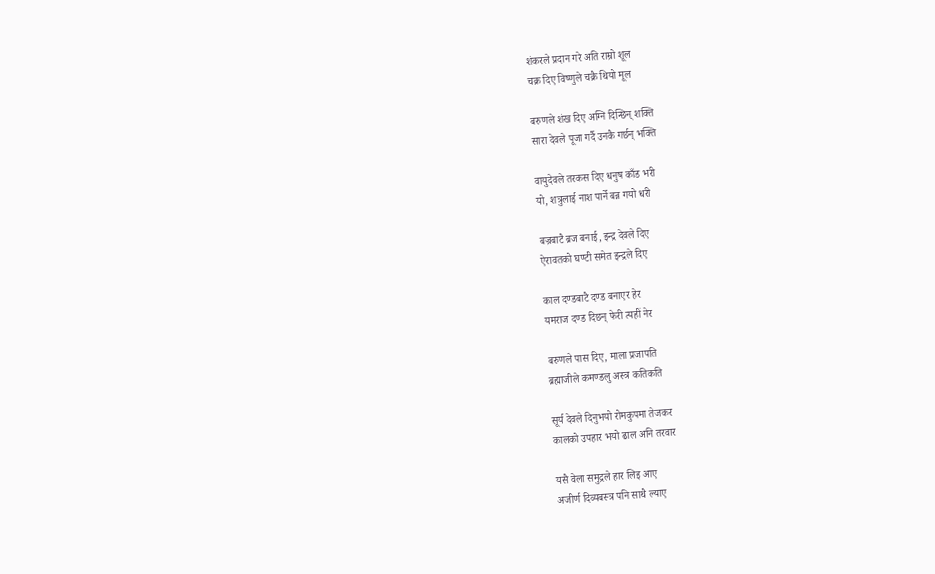शंकरले प्रदान गरे अति राम्रो शूल
चक्र दिए विष्णुले चक्रै थियो मूल

बरुणले शंख दिए अग्नि दिन्छिन् शक्ति
सारा देवले पूजा गर्दै उनकै गर्छन् भक्ति

वायुदेवले तरकस दिए धनुष काँड भरी
यो, शत्रुलाई नाश पार्ने बन्न गयो धरी

बज्रबाटै ब्रज बनाई, इन्द्र देवले दिए
ऐरावतको घण्टी समेत इन्द्रले दिए

काल दण्डबाटै दण्ड बनाएर हेर
यमराज दण्ड दिछन् फेरी त्यहीं नेर

बरुणले पास दिए, माला प्रजापति
ब्रह्माजीले कमण्डलु अस्त्र कतिकति

सूर्य देवले दिनुभयो रोमकुपमा तेजकर
कालको उपहार भयो ढाल अनि तरवार

यसै वेला समुद्रले हार लिइ आए
अजीर्ण दिव्यबस्त्र पनि साथै ल्याए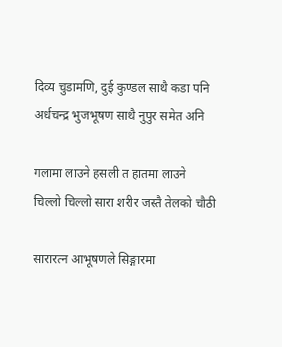दिव्य चुडामणि, दुई कुण्डल साथै कडा पनि
अर्धचन्द्र भुजभूषण साथै नुपुर समेत अनि

गलामा लाउने हसली त हातमा लाउने
चिल्लो चिल्लो सारा शरीर जस्तै तेलको चौठी

सारारत्न आभूषणले सिङ्गारमा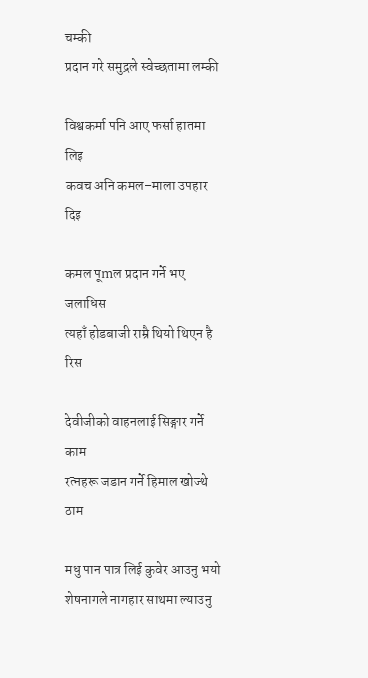चम्की
प्रदान गरे समुद्रले स्वेच्छतामा लम्की

विश्वकर्मा पनि आए फर्सा हातमा लिइ
कवच अनि कमल–माला उपहार दिइ

कमल पूmल प्रदान गर्ने भए जलाधिस
त्यहाँ होडबाजी राम्रै थियो थिएन है रिस

देवीजीको वाहनलाई सिङ्गार गर्ने काम
रत्नहरू जडान गर्ने हिमाल खोज्थे ठाम

मधु पान पात्र लिई कुवेर आउनु भयो
शेषनागले नागहार साथमा ल्याउनु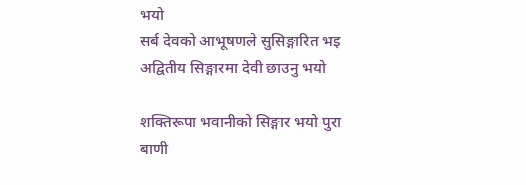भयो
सर्ब देवको आभूषणले सुसिङ्गारित भइ
अद्वितीय सिङ्गारमा देवी छाउनु भयो

शक्तिरूपा भवानीको सिङ्गार भयो पुरा
बाणी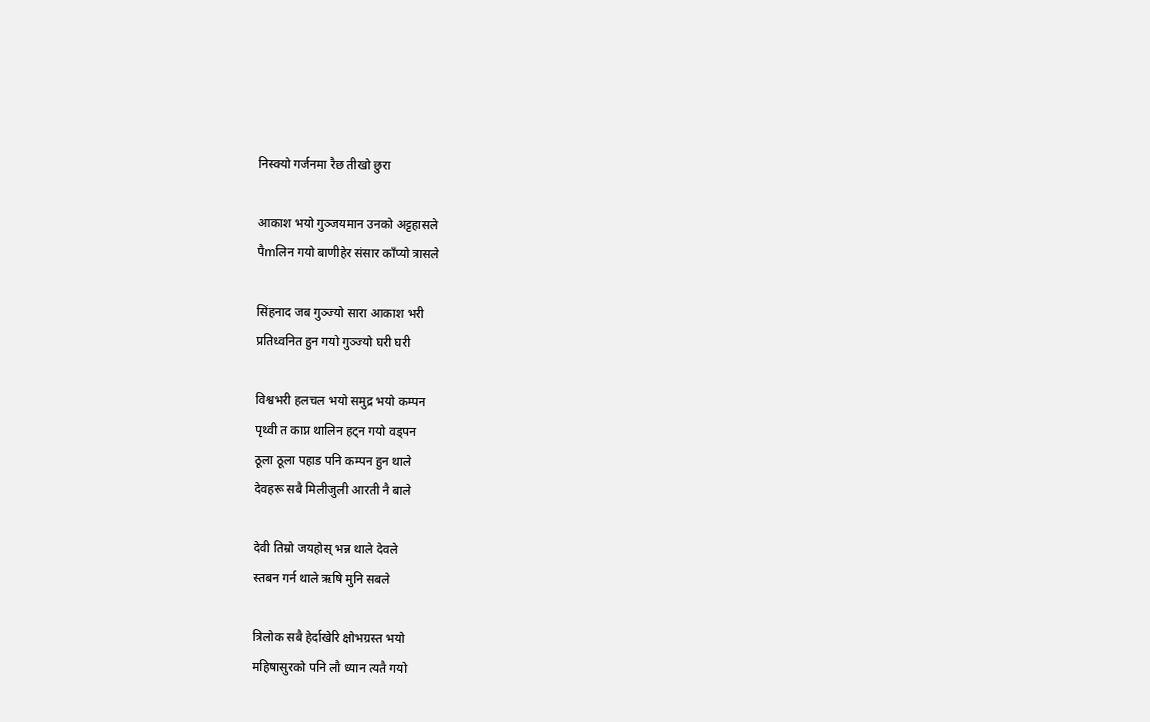निस्क्यो गर्जनमा रैछ तीखो छुरा

आकाश भयो गुञ्जयमान उनको अट्टहासले
पैmलिन गयो बाणीहेर संसार काँप्यो त्रासले

सिंहनाद जब गुञ्ज्यो सारा आकाश भरी
प्रतिध्वनित हुन गयो गुञ्ज्यो घरी घरी

विश्वभरी हलचल भयो समुद्र भयो कम्पन
पृथ्वी त काप्न थालिन हट्न गयो वड्पन
ठूला ठूला पहाड पनि कम्पन हुन थाले
देवहरू सबै मिलीजुली आरती नै बाले

देवी तिम्रो जयहोस् भन्न थाले देवले
स्तबन गर्न थाले ऋषि मुनि सबले

त्रिलोक सबै हेर्दाखेरि क्षोभग्रस्त भयो
महिषासुरको पनि लौ ध्यान त्यतै गयो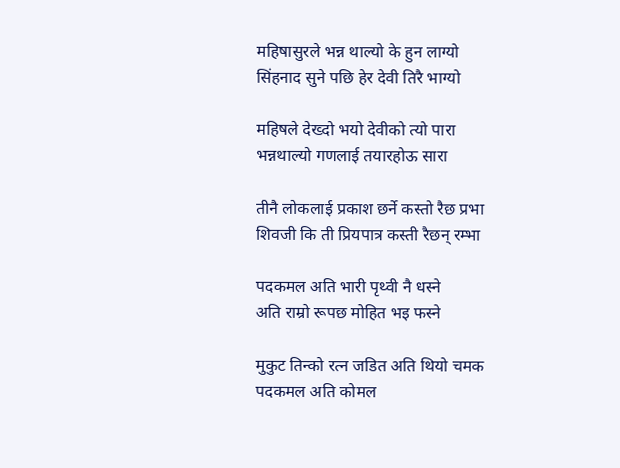महिषासुरले भन्न थाल्यो के हुन लाग्यो
सिंहनाद सुने पछि हेर देवी तिरै भाग्यो

महिषले देख्दो भयो देवीको त्यो पारा
भन्नथाल्यो गणलाई तयारहोऊ सारा

तीनै लोकलाई प्रकाश छर्ने कस्तो रैछ प्रभा
शिवजी कि ती प्रियपात्र कस्ती रैछन् रम्भा

पदकमल अति भारी पृथ्वी नै धस्ने
अति राम्रो रूपछ मोहित भइ फस्ने

मुकुट तिन्को रत्न जडित अति थियो चमक
पदकमल अति कोमल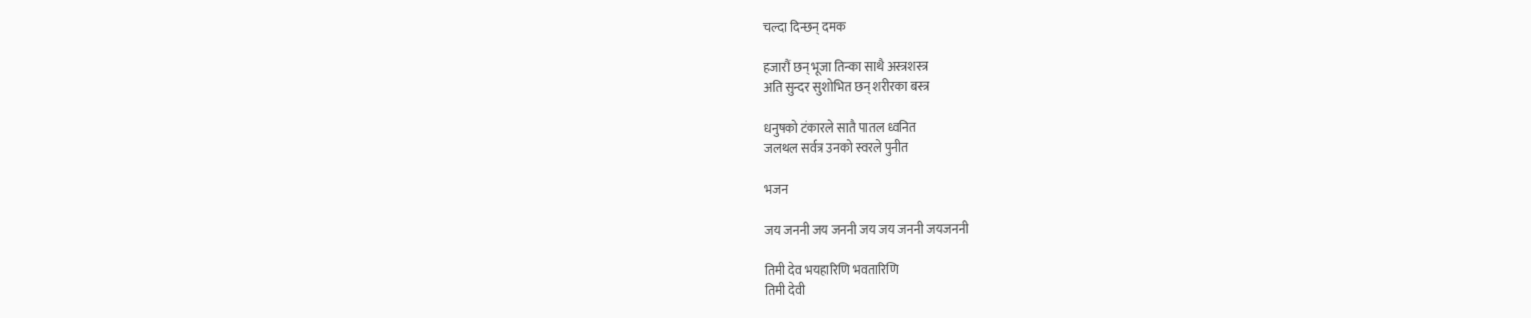चल्दा दिन्छन् दमक

हजारौं छन् भूजा तिन्का साथै अस्त्रशस्त्र
अति सुन्दर सुशोभित छन् शरीरका बस्त्र

धनुषको टंकारले सातै पातल ध्वनित
जलथल सर्वत्र उनको स्वरले पुनीत

भजन

जय जननी जय जननी जय जय जननी जयजननी

तिमी देव भयहारिणि भवतारिणि
तिमी देवी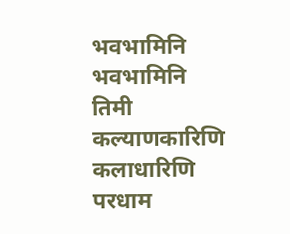भवभामिनि भवभामिनि
तिमी कल्याणकारिणि कलाधारिणि
परधाम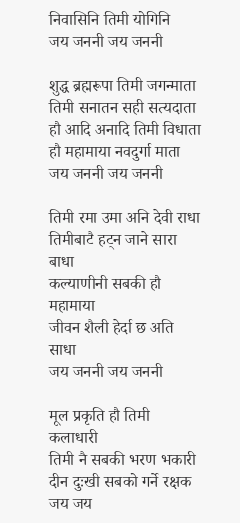निवासिनि तिमी योगिनि
जय जननी जय जननी

शुद्ध ब्रह्मरूपा तिमी जगन्माता
तिमी सनातन सही सत्यदाता
हौ आदि अनादि तिमी विधाता
हौ महामाया नवदुर्गा माता
जय जननी जय जननी

तिमी रमा उमा अनि देवी राधा
तिमीबाटै हट्न जाने सारा बाधा
कल्याणीनी सबकी हौ महामाया
जीवन शैली हेर्दा छ अति साधा
जय जननी जय जननी

मूल प्रकृति हौ तिमी कलाधारी
तिमी नै सबकी भरण भकारी
दीन दुःखी सबको गर्ने रक्षक
जय जय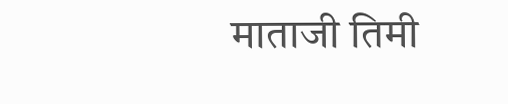माताजी तिमी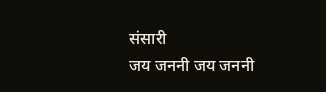संसारी
जय जननी जय जननी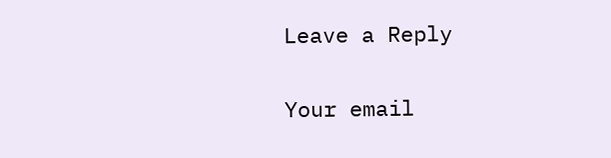Leave a Reply

Your email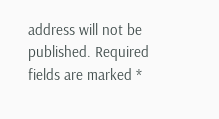address will not be published. Required fields are marked *